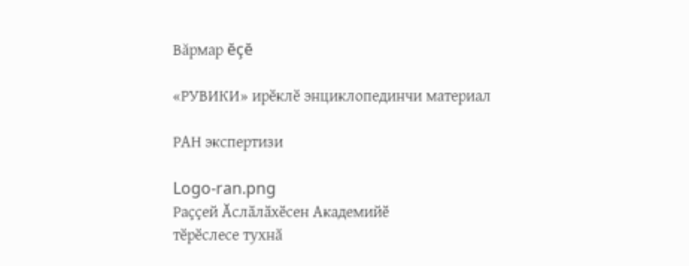Вăрмар ĕçĕ

«РУВИКИ» ирӗклӗ энциклопединчи материал

РАН экспертизи

Logo-ran.png
Раҫҫей Ӑслӑлӑхӗсен Академийӗ
тӗрӗслесе тухнӑ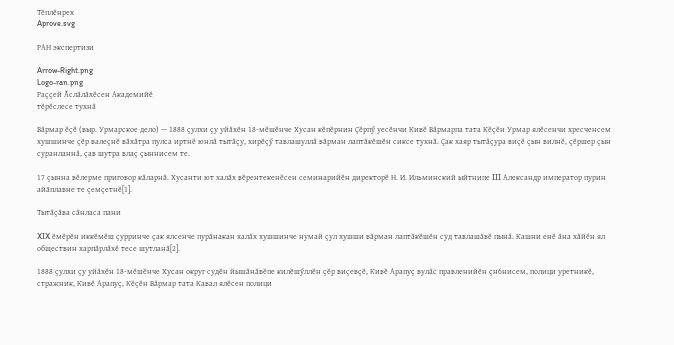Тӗплӗнрех
Aprove.svg

РАН экспертизи

Arrow-Right.png
Logo-ran.png
Раҫҫей Ӑслӑлӑхӗсен Академийӗ
тӗрӗслесе тухнӑ

Вӑрмар ӗҫӗ (выр. Урмарское дело) — 1888 ҫулхи ҫу уйӑхӗн 18-мӗшӗнче Хусан кӗпӗрнин Ҫӗрпӳ уесӗнчи Кивӗ Вӑрмарпа тата Кӗҫӗн Урмар ялӗсенчи хресченсем хушшинче ҫӗр валеҫнӗ вӑхӑтра пулса иртнӗ юнлӑ тытӑҫу, хирӗҫӳ тавлашуллӑ вӑрман лаптӑкӗшӗн сиксе тухнӑ. Ҫак хаяр тытӑҫура виҫӗ ҫын вилнӗ, ҫӗршер ҫын суранланнӑ, ҫав шутра влаҫ ҫыннисем те.

17 ҫынна вӗлерме приговор кӑларнӑ. Хусанти ют халӑх вӗрентекенӗсен семинарийӗн директорӗ Н. И. Ильминский ыйтнипе III Александр император пурин айӑплавне те ҫемҫетнӗ[1].

Тытӑҫӑва сӑнласа пани

XIX ӗмӗрӗн иккӗмӗш ҫурринче ҫак ялсенче пурӑнакан халӑх хушшинче нумай ҫул хушши вӑрман лаптӑкӗшӗн суд тавлашӑвӗ пынӑ. Кашни енӗ ӑна хӑйӗн ял обществин харпӑрлӑхӗ тесе шутланӑ[2].

1888 ҫулхи ҫу уйӑхӗн 18-мӗшӗнче Хусан округ судӗн йышӑнӑвӗпе килӗшӳллӗн ҫӗр виҫевҫӗ, Кивӗ Арапуҫ вулӑс правленийӗн ҫн6нисем, полици уретникӗ, стражник, Кивӗ Арапуҫ, Кӗҫӗн Вӑрмар тата Кавал ялӗсен полици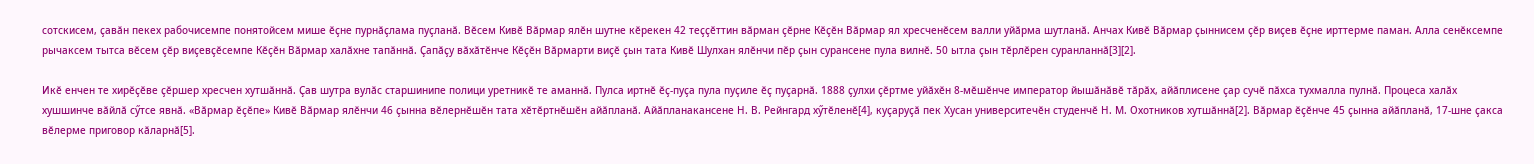сотскисем, ҫавӑн пекех рабочисемпе понятойсем мише ӗҫне пурнӑҫлама пуҫланӑ. Вӗсем Кивӗ Вӑрмар ялӗн шутне кӗрекен 42 теҫҫӗттин вӑрман ҫӗрне Кӗҫӗн Вӑрмар ял хресченӗсем валли уйӑрма шутланӑ. Анчах Кивӗ Вӑрмар ҫыннисем ҫӗр виҫев ӗҫне ирттерме паман. Алла сенӗксемпе рычаксем тытса вӗсем ҫӗр виҫевҫӗсемпе Кӗҫӗн Вӑрмар халӑхне тапӑннӑ. Ҫапӑҫу вӑхӑтӗнче Кӗҫӗн Вӑрмарти виҫӗ ҫын тата Кивӗ Шулхан ялӗнчи пӗр ҫын сурансене пула вилнӗ. 50 ытла ҫын тӗрлӗрен суранланнӑ[3][2].

Икӗ енчен те хирӗҫӗве ҫӗршер хресчен хутшӑннӑ. Ҫав шутра вулӑс старшинипе полици уретникӗ те аманнӑ. Пулса иртнӗ ӗҫ-пуҫа пула пуҫиле ӗҫ пуҫарнӑ. 1888 ҫулхи ҫӗртме уйӑхӗн 8-мӗшӗнче император йышӑнӑвӗ тӑрӑх, айӑплисене ҫар сучӗ пӑхса тухмалла пулнӑ. Процеса халӑх хушшинче вӑйлӑ сӳтсе явнӑ. «Вӑрмар ӗҫӗпе» Кивӗ Вӑрмар ялӗнчи 46 ҫынна вӗлернӗшӗн тата хӗтӗртнӗшӗн айӑпланӑ. Айӑпланакансене Н. В. Рейнгард хӳтӗленӗ[4], куҫаруҫӑ пек Хусан университечӗн студенчӗ Н. М. Охотников хутшӑннӑ[2]. Вӑрмар ӗҫӗнче 45 ҫынна айӑпланӑ, 17-шне ҫакса вӗлерме приговор кӑларнӑ[5].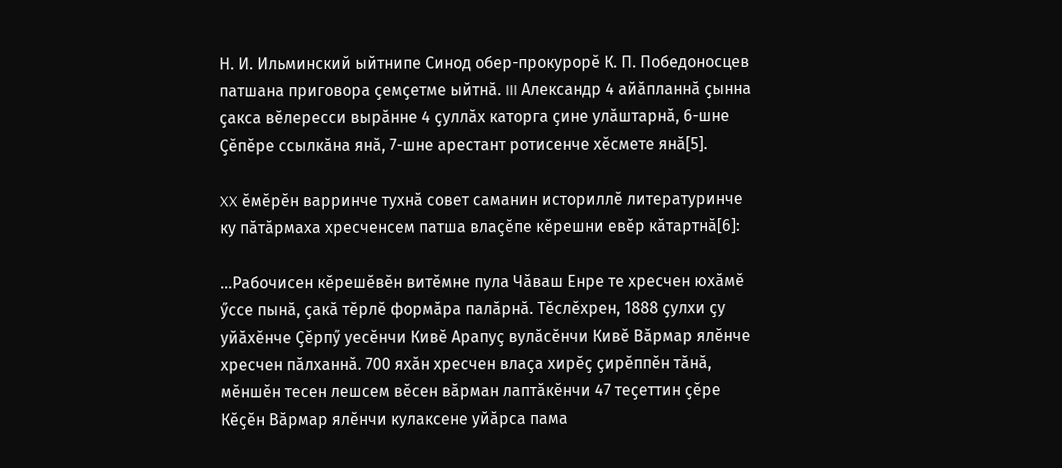Н. И. Ильминский ыйтнипе Синод обер-прокурорӗ К. П. Победоносцев патшана приговора ҫемҫетме ыйтнӑ. III Александр 4 айӑпланнӑ ҫынна ҫакса вӗлересси вырӑнне 4 ҫуллӑх каторга ҫине улӑштарнӑ, 6-шне Ҫӗпӗре ссылкӑна янӑ, 7-шне арестант ротисенче хӗсмете янӑ[5].

XX ӗмӗрӗн варринче тухнӑ совет саманин историллӗ литературинче ку пӑтӑрмаха хресченсем патша влаҫӗпе кӗрешни евӗр кӑтартнӑ[6]:

...Рабочисен кӗрешӗвӗн витӗмне пула Чӑваш Енре те хресчен юхӑмӗ ӳссе пынӑ, ҫакӑ тӗрлӗ формӑра палӑрнӑ. Тӗслӗхрен, 1888 ҫулхи ҫу уйӑхӗнче Ҫӗрпӳ уесӗнчи Кивӗ Арапуҫ вулӑсӗнчи Кивӗ Вӑрмар ялӗнче хресчен пӑлханнӑ. 700 яхӑн хресчен влаҫа хирӗҫ ҫирӗппӗн тӑнӑ, мӗншӗн тесен лешсем вӗсен вӑрман лаптӑкӗнчи 47 теҫеттин ҫӗре Кӗҫӗн Вӑрмар ялӗнчи кулаксене уйӑрса пама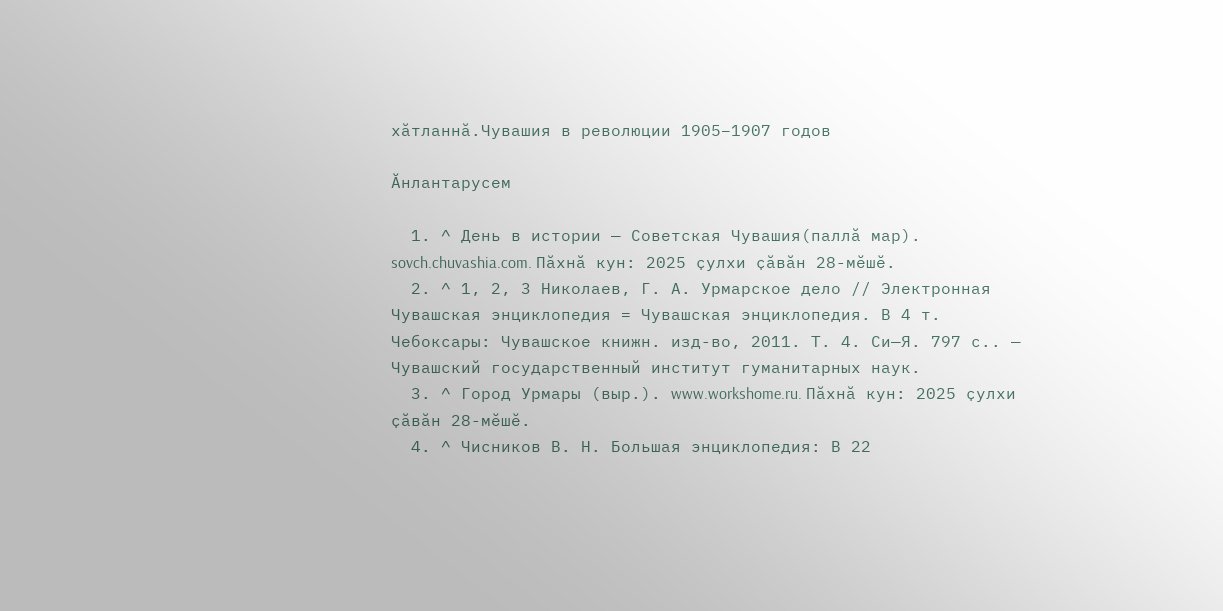хӑтланнӑ.Чувашия в революции 1905−1907 годов

Ӑнлантарусем

  1. ^ День в истории — Советская Чувашия(паллӑ мар). sovch.chuvashia.com. Пӑхнӑ кун: 2025 ҫулхи ҫӑвӑн 28-мӗшӗ.
  2. ^ 1, 2, 3 Николаев, Г. А. Урмарское дело // Электронная Чувашская энциклопедия = Чувашская энциклопедия. В 4 т. Чебоксары: Чувашское книжн. изд-во, 2011. Т. 4. Си—Я. 797 с.. — Чувашский государственный институт гуманитарных наук.
  3. ^ Город Урмары (выр.). www.workshome.ru. Пӑхнӑ кун: 2025 ҫулхи ҫӑвӑн 28-мӗшӗ.
  4. ^ Чисников В. Н. Большая энциклопедия: В 22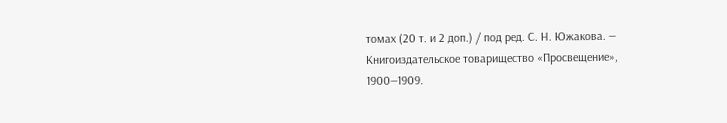томах (20 т. и 2 доп.) / под ред. С. Н. Южакова. — Книгоиздательское товарищество «Просвещение», 1900—1909.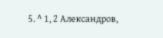5. ^ 1, 2 Александров,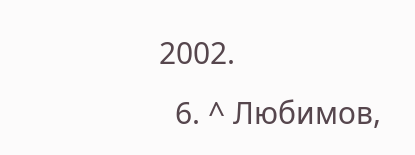2002.
  6. ^ Любимов,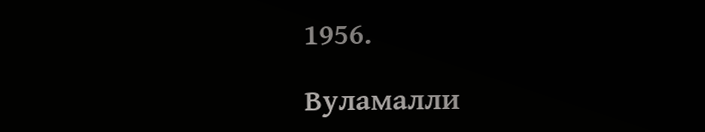1956.

Вуламалли